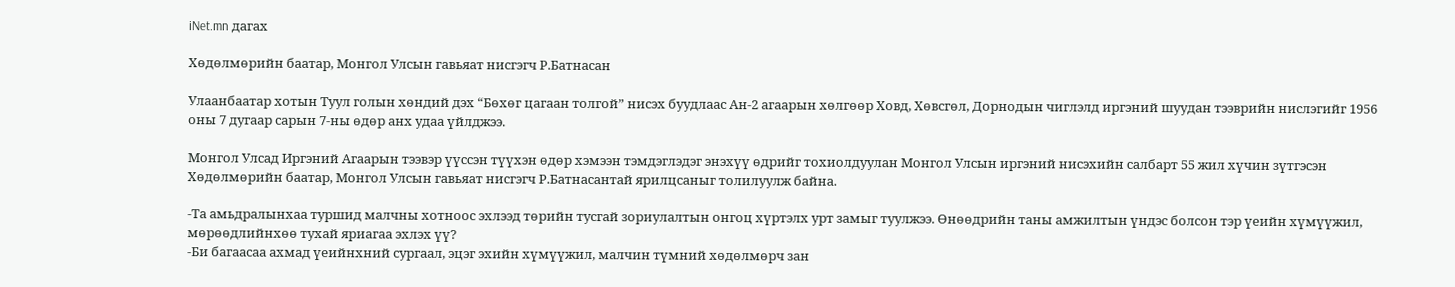iNet.mn дагах

Хөдөлмөрийн баатар, Монгол Улсын гавьяат нисгэгч Р.Батнасан

Улаанбаатар хотын Туул голын хөндий дэх “Бөхөг цагаан толгой” нисэх буудлаас Ан-2 агаарын хөлгөөр Ховд, Хөвсгөл, Дорнодын чиглэлд иргэний шуудан тээврийн нислэгийг 1956 оны 7 дугаар сарын 7-ны өдөр анх удаа үйлджээ.

Монгол Улсад Иргэний Агаарын тээвэр үүссэн түүхэн өдөр хэмээн тэмдэглэдэг энэхүү өдрийг тохиолдуулан Монгол Улсын иргэний нисэхийн салбарт 55 жил хүчин зүтгэсэн Хөдөлмөрийн баатар, Монгол Улсын гавьяат нисгэгч Р.Батнасантай ярилцсаныг толилуулж байна.

-Та амьдралынхаа туршид малчны хотноос эхлээд төрийн тусгай зориулалтын онгоц хүртэлх урт замыг туулжээ. Өнөөдрийн таны амжилтын үндэс болсон тэр үеийн хүмүүжил, мөрөөдлийнхөө тухай яриагаа эхлэх үү?
-Би багаасаа ахмад үеийнхний сургаал, эцэг эхийн хүмүүжил, малчин түмний хөдөлмөрч зан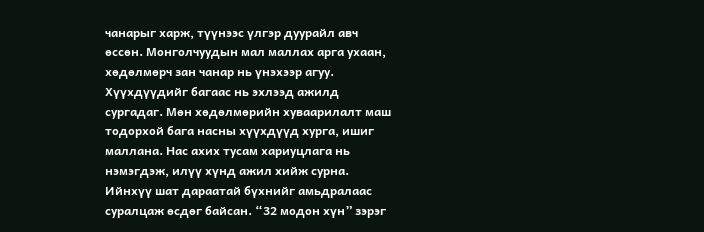чанарыг харж, түүнээс үлгэр дуурайл авч өссөн. Монголчуудын мал маллах арга ухаан, хөдөлмөрч зан чанар нь үнэхээр агуу. Хүүхдүүдийг багаас нь эхлээд ажилд сургадаг. Мөн хөдөлмөрийн хуваарилалт маш тодорхой бага насны хүүхдүүд хурга, ишиг маллана. Нас ахих тусам хариуцлага нь нэмэгдэж, илүү хүнд ажил хийж сурна. Ийнхүү шат дараатай бүхнийг амьдралаас суралцаж өсдөг байсан. “32 модон хүн” зэрэг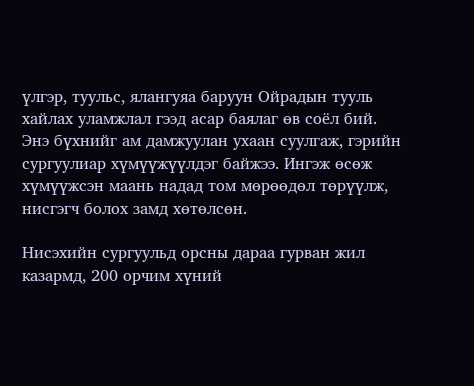үлгэр, туульс, ялангуяа баруун Ойрадын тууль хайлах уламжлал гээд асар баялаг өв соёл бий. Энэ бүхнийг ам дамжуулан ухаан суулгаж, гэрийн сургуулиар хүмүүжүүлдэг байжээ. Ингэж өсөж хүмүүжсэн маань надад том мөрөөдөл төрүүлж, нисгэгч болох замд хөтөлсөн.

Нисэхийн сургуульд орсны дараа гурван жил казармд, 200 орчим хүний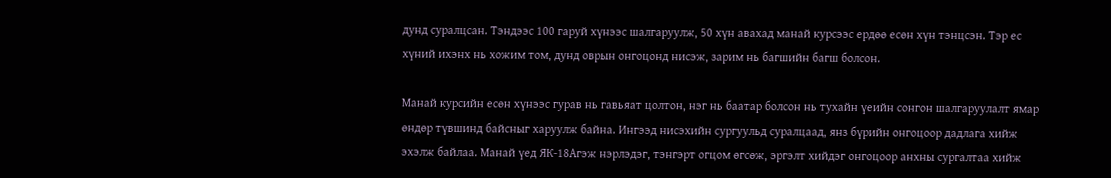дунд суралцсан. Тэндээс 100 гаруй хүнээс шалгаруулж, 50 хүн авахад манай курсээс ердөө есөн хүн тэнцсэн. Тэр ес хүний ихэнх нь хожим том, дунд оврын онгоцонд нисэж, зарим нь багшийн багш болсон.

Манай курсийн есөн хүнээс гурав нь гавьяат цолтон, нэг нь баатар болсон нь тухайн үеийн сонгон шалгаруулалт ямар өндөр түвшинд байсныг харуулж байна. Ингээд нисэхийн сургуульд суралцаад, янз бүрийн онгоцоор дадлага хийж эхэлж байлаа. Манай үед ЯК-18Агэж нэрлэдэг, тэнгэрт огцом өгсөж, эргэлт хийдэг онгоцоор анхны сургалтаа хийж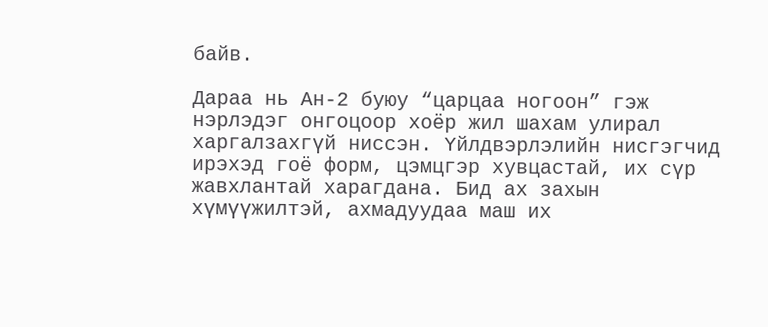байв.

Дараа нь Ан-2 буюу “царцаа ногоон” гэж нэрлэдэг онгоцоор хоёр жил шахам улирал харгалзахгүй ниссэн. Үйлдвэрлэлийн нисгэгчид ирэхэд гоё форм, цэмцгэр хувцастай, их сүр жавхлантай харагдана. Бид ах захын хүмүүжилтэй, ахмадуудаа маш их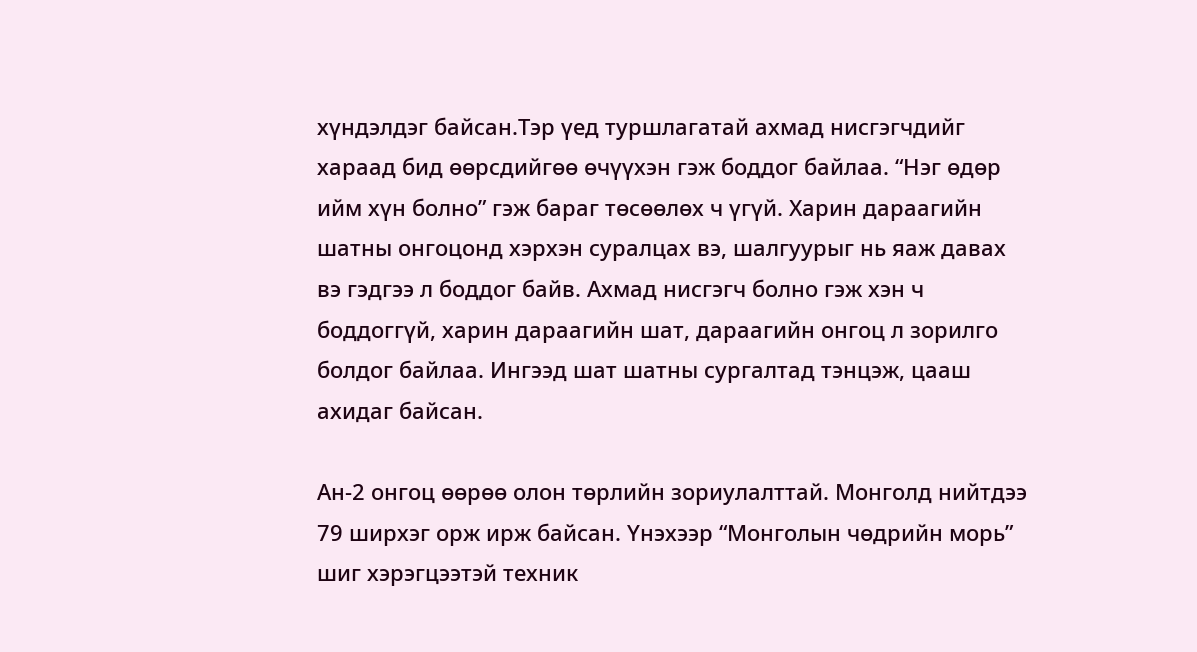хүндэлдэг байсан.Тэр үед туршлагатай ахмад нисгэгчдийг хараад бид өөрсдийгөө өчүүхэн гэж боддог байлаа. “Нэг өдөр ийм хүн болно” гэж бараг төсөөлөх ч үгүй. Харин дараагийн шатны онгоцонд хэрхэн суралцах вэ, шалгуурыг нь яаж давах вэ гэдгээ л боддог байв. Ахмад нисгэгч болно гэж хэн ч боддоггүй, харин дараагийн шат, дараагийн онгоц л зорилго болдог байлаа. Ингээд шат шатны сургалтад тэнцэж, цааш ахидаг байсан.

Ан-2 онгоц өөрөө олон төрлийн зориулалттай. Монголд нийтдээ 79 ширхэг орж ирж байсан. Үнэхээр “Монголын чөдрийн морь” шиг хэрэгцээтэй техник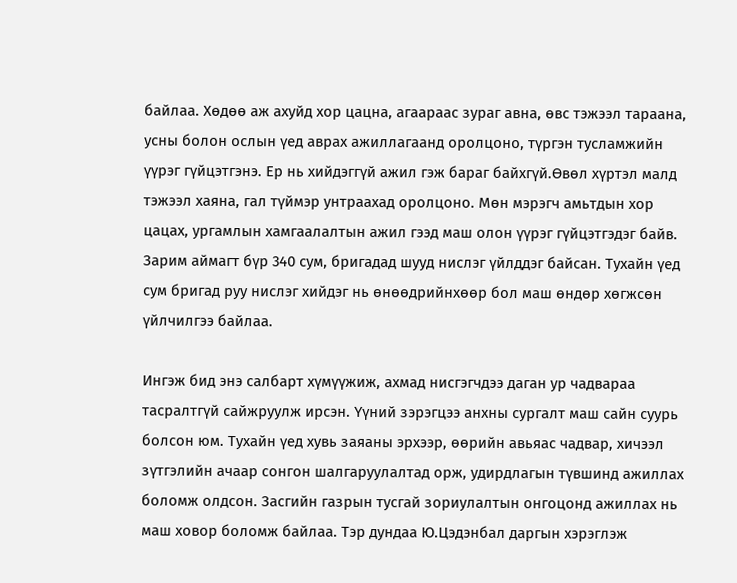байлаа. Хөдөө аж ахуйд хор цацна, агаараас зураг авна, өвс тэжээл тараана, усны болон ослын үед аврах ажиллагаанд оролцоно, түргэн тусламжийн үүрэг гүйцэтгэнэ. Ер нь хийдэггүй ажил гэж бараг байхгүй.Өвөл хүртэл малд тэжээл хаяна, гал түймэр унтраахад оролцоно. Мөн мэрэгч амьтдын хор цацах, ургамлын хамгаалалтын ажил гээд маш олон үүрэг гүйцэтгэдэг байв. Зарим аймагт бүр 340 сум, бригадад шууд нислэг үйлддэг байсан. Тухайн үед сум бригад руу нислэг хийдэг нь өнөөдрийнхөөр бол маш өндөр хөгжсөн үйлчилгээ байлаа.

Ингэж бид энэ салбарт хүмүүжиж, ахмад нисгэгчдээ даган ур чадвараа тасралтгүй сайжруулж ирсэн. Үүний зэрэгцээ анхны сургалт маш сайн суурь болсон юм. Тухайн үед хувь заяаны эрхээр, өөрийн авьяас чадвар, хичээл зүтгэлийн ачаар сонгон шалгаруулалтад орж, удирдлагын түвшинд ажиллах боломж олдсон. Засгийн газрын тусгай зориулалтын онгоцонд ажиллах нь маш ховор боломж байлаа. Тэр дундаа Ю.Цэдэнбал даргын хэрэглэж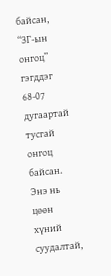байсан, “ЗГ-ын онгоц” гэгддэг 68-07 дугаартай тусгай онгоц байсан. Энэ нь цөөн хүний суудалтай,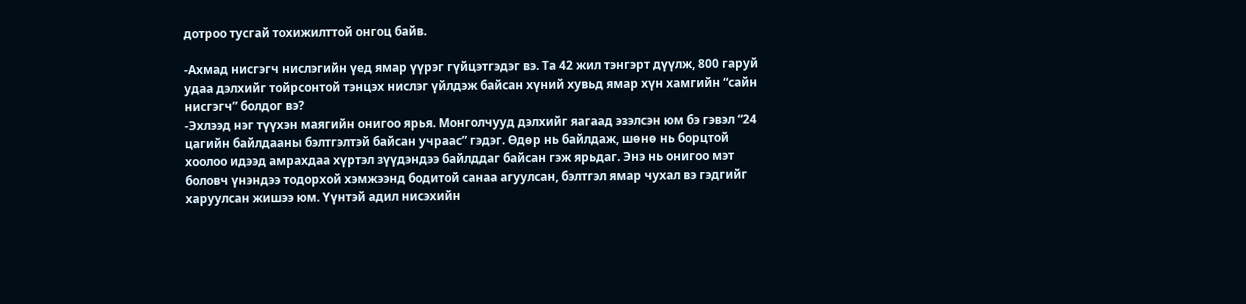дотроо тусгай тохижилттой онгоц байв.

-Ахмад нисгэгч нислэгийн үед ямар үүрэг гүйцэтгэдэг вэ. Та 42 жил тэнгэрт дүүлж, 800 гаруй удаа дэлхийг тойрсонтой тэнцэх нислэг үйлдэж байсан хүний хувьд ямар хүн хамгийн “сайн нисгэгч” болдог вэ?
-Эхлээд нэг түүхэн маягийн онигоо ярья. Монголчууд дэлхийг яагаад эзэлсэн юм бэ гэвэл “24 цагийн байлдааны бэлтгэлтэй байсан учраас” гэдэг. Өдөр нь байлдаж, шөнө нь борцтой хоолоо идээд амрахдаа хүртэл зүүдэндээ байлддаг байсан гэж ярьдаг. Энэ нь онигоо мэт боловч үнэндээ тодорхой хэмжээнд бодитой санаа агуулсан, бэлтгэл ямар чухал вэ гэдгийг харуулсан жишээ юм. Үүнтэй адил нисэхийн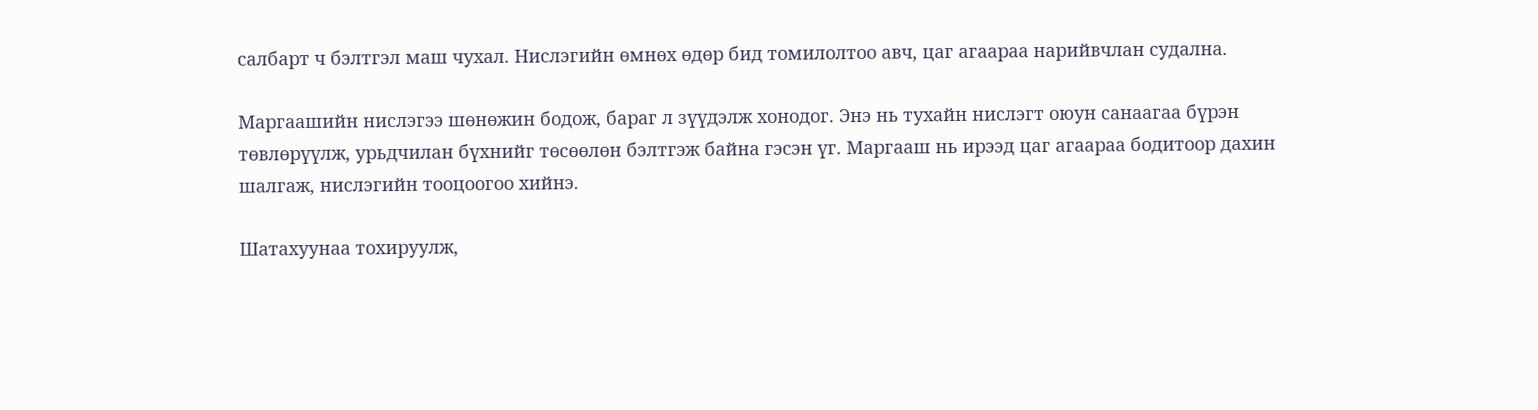салбарт ч бэлтгэл маш чухал. Нислэгийн өмнөх өдөр бид томилолтоо авч, цаг агаараа нарийвчлан судална.

Маргаашийн нислэгээ шөнөжин бодож, бараг л зүүдэлж хонодог. Энэ нь тухайн нислэгт оюун санаагаа бүрэн төвлөрүүлж, урьдчилан бүхнийг төсөөлөн бэлтгэж байна гэсэн үг. Маргааш нь ирээд цаг агаараа бодитоор дахин шалгаж, нислэгийн тооцоогоо хийнэ.

Шатахуунаа тохируулж,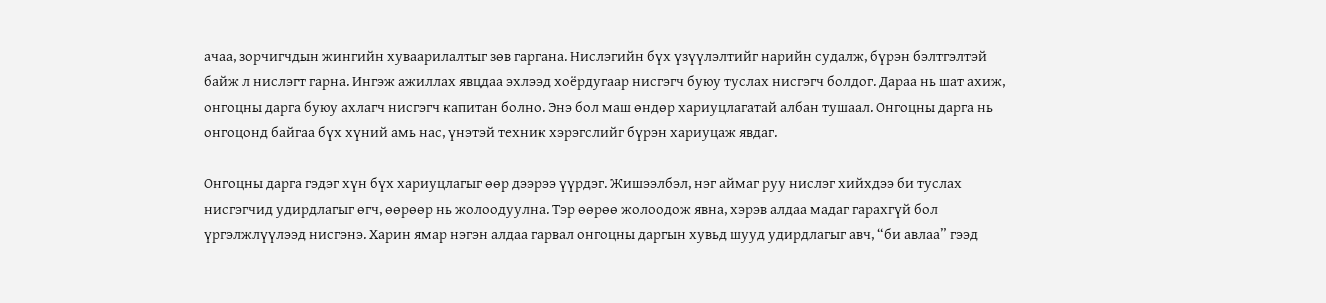ачаа, зорчигчдын жингийн хуваарилалтыг зөв гаргана. Нислэгийн бүх үзүүлэлтийг нарийн судалж, бүрэн бэлтгэлтэй байж л нислэгт гарна. Ингэж ажиллах явцдаа эхлээд хоёрдугаар нисгэгч буюу туслах нисгэгч болдог. Дараа нь шат ахиж, онгоцны дарга буюу ахлагч нисгэгч капитан болно. Энэ бол маш өндөр хариуцлагатай албан тушаал. Онгоцны дарга нь онгоцонд байгаа бүх хүний амь нас, үнэтэй техник хэрэгслийг бүрэн хариуцаж явдаг.

Онгоцны дарга гэдэг хүн бүх хариуцлагыг өөр дээрээ үүрдэг. Жишээлбэл, нэг аймаг руу нислэг хийхдээ би туслах нисгэгчид удирдлагыг өгч, өөрөөр нь жолоодуулна. Тэр өөрөө жолоодож явна, хэрэв алдаа мадаг гарахгүй бол үргэлжлүүлээд нисгэнэ. Харин ямар нэгэн алдаа гарвал онгоцны даргын хувьд шууд удирдлагыг авч, “би авлаа” гээд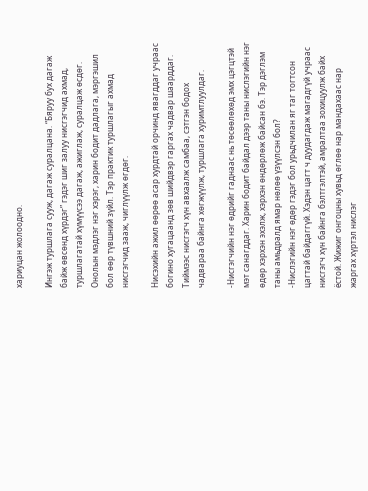хариуцан жолоодно.

Ингэж туршлага сууж, дагаж суралцана. “Бяруу бух дагаж байж өвсөнд хүрдэг” гэдэг шиг залуу нисгэгчид ахмад, туршлагатай хүмүүсээ дагаж, ажиглаж, суралцаж өсдөг. Онолын мэдлэг нэг хэрэг, харин бодит дадлага, мэргэшил бол өөр түвшний зүйл. Тэр практик туршлагыг ахмад нисгэгчид зааж, чиглүүлж өгдөг.

Нисэхийн ажил өөрөө асар хурдтай орчинд явагддаг учраас богино хугацаанд зөв шийдвэр гаргах чадвар шаарддаг. Тиймээс нисгэгч хүн авхаалж самбаа, сэтгэн бодох чадвараа байнга хөгжүүлж, туршлага хуримтлуулдаг.

-Нисгэгчийн нэг өдрийг гаднаас нь төсөөлөхөд эмх цэгцтэй мэт санагддаг. Харин бодит байдал дээр таны нислэгийн нэг өдөр хэрхэн эхэлж, хэрхэн өндөрлөж байсан бэ. Тэр дэглэм таны амьдралд ямар нөлөө үзүүлсэн бол?
-Нислэгийн нэг өдөр гэдэг бол урьдчилан яг таг тогтсон цагтай байдаггүй. Хэдэн цагт ч дуудагдаж магадгүй учраас нисгэгч хүн байнга бэлтгэлтэй, амралтаа зохицуулж байх ёстой. Жижиг онгоцны хувьд өглөө нар мандахаас нар жаргах хүртэл нислэг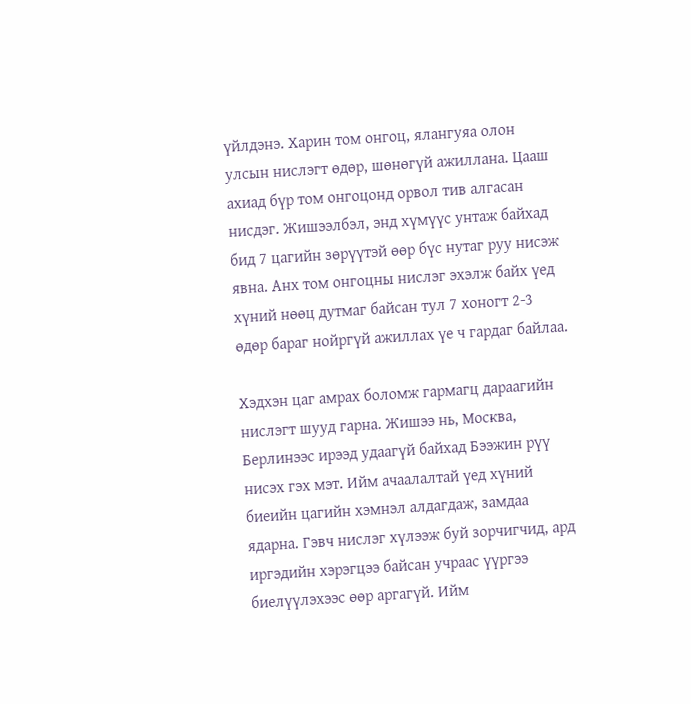үйлдэнэ. Харин том онгоц, ялангуяа олон улсын нислэгт өдөр, шөнөгүй ажиллана. Цааш ахиад бүр том онгоцонд орвол тив алгасан нисдэг. Жишээлбэл, энд хүмүүс унтаж байхад бид 7 цагийн зөрүүтэй өөр бүс нутаг руу нисэж явна. Анх том онгоцны нислэг эхэлж байх үед хүний нөөц дутмаг байсан тул 7 хоногт 2-3 өдөр бараг нойргүй ажиллах үе ч гардаг байлаа.

Хэдхэн цаг амрах боломж гармагц дараагийн нислэгт шууд гарна. Жишээ нь, Москва, Берлинээс ирээд удаагүй байхад Бээжин рүү нисэх гэх мэт. Ийм ачаалалтай үед хүний биеийн цагийн хэмнэл алдагдаж, замдаа ядарна. Гэвч нислэг хүлээж буй зорчигчид, ард иргэдийн хэрэгцээ байсан учраас үүргээ биелүүлэхээс өөр аргагүй. Ийм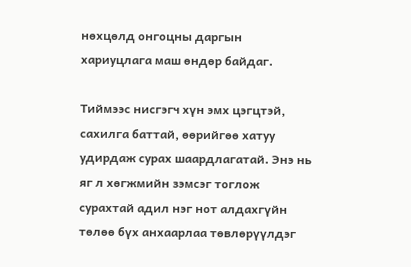нөхцөлд онгоцны даргын хариуцлага маш өндөр байдаг.

Тиймээс нисгэгч хүн эмх цэгцтэй, сахилга баттай, өөрийгөө хатуу удирдаж сурах шаардлагатай. Энэ нь яг л хөгжмийн зэмсэг тоглож сурахтай адил нэг нот алдахгүйн төлөө бүх анхаарлаа төвлөрүүлдэг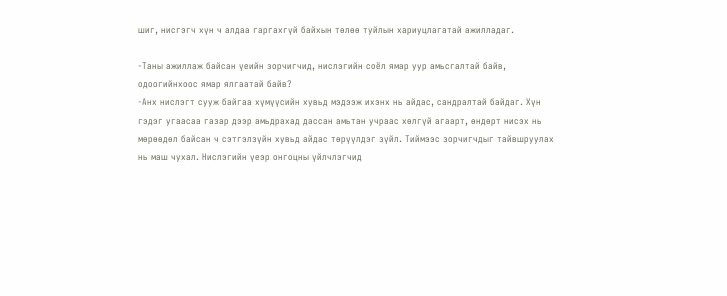шиг, нисгэгч хүн ч алдаа гаргахгүй байхын төлөө туйлын хариуцлагатай ажилладаг.

-Таны ажиллаж байсан үеийн зорчигчид, нислэгийн соёл ямар уур амьсгалтай байв, одоогийнхоос ямар ялгаатай байв?
-Анх нислэгт сууж байгаа хүмүүсийн хувьд мэдээж ихэнх нь айдас, сандралтай байдаг. Хүн гэдэг угаасаа газар дээр амьдрахад дассан амьтан учраас хөлгүй агаарт, өндөрт нисэх нь мөрөөдөл байсан ч сэтгэлзүйн хувьд айдас төрүүлдэг зүйл. Тиймээс зорчигчдыг тайвшруулах нь маш чухал. Нислэгийн үеэр онгоцны үйлчлэгчид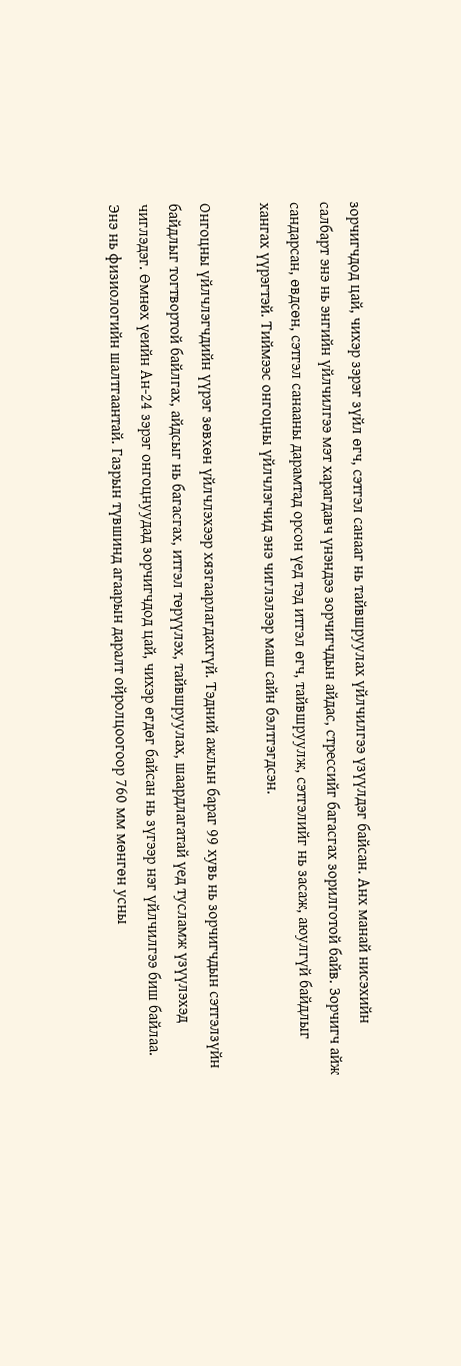зорчигчдод цай, чихэр зэрэг зүйл өгч, сэтгэл санааг нь тайвшруулах үйлчилгээ үзүүлдэг байсан. Анх манай нисэхийн салбарт энэ нь энгийн үйлчилгээ мэт харагдавч үнэндээ зорчигчдын айдас, стрессийг багасгах зорилготой байв. Зорчигч айж сандарсан, өвдсөн, сэтгэл санааны дарамтад орсон үед тэд итгэл өгч, тайвшруулж, сэтгэлийг нь засаж, аюулгүй байдлыг хангах үүрэгтэй. Тиймээс онгоцны үйлчлэгчид энэ чиглэлээр маш сайн бэлтгэгдсэн.

Онгоцны үйлчлэгчдийн үүрэг зөвхөн үйлчлэхээр хязгаарлагдахгүй. Тэдний ажлын бараг 99 хувь нь зорчигчдын сэтгэлзүйн байдлыг тогтвортой байлгах, айдсыг нь багасгах, итгэл төрүүлэх, тайвшруулах, шаардлагатай үед тусламж үзүүлэхэд чиглэдэг. Өмнөх үеийн Ан-24 зэрэг онгоцнуудад зорчигчдод цай, чихэр өгдөг байсан нь зүгээр нэг үйлчилгээ биш байлаа. Энэ нь физиологийн шалтгаантай. Газрын түвшинд агаарын даралт ойролцоогоор 760 мм мөнгөн усны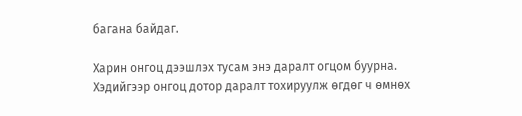багана байдаг.

Харин онгоц дээшлэх тусам энэ даралт огцом буурна. Хэдийгээр онгоц дотор даралт тохируулж өгдөг ч өмнөх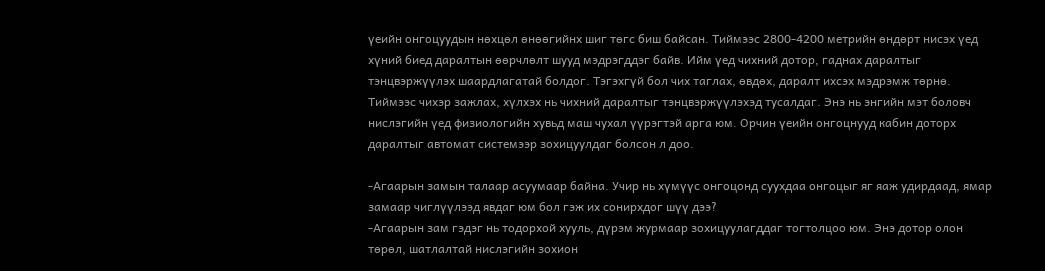үеийн онгоцуудын нөхцөл өнөөгийнх шиг төгс биш байсан. Тиймээс 2800-4200 метрийн өндөрт нисэх үед хүний биед даралтын өөрчлөлт шууд мэдрэгддэг байв. Ийм үед чихний дотор, гаднах даралтыг тэнцвэржүүлэх шаардлагатай болдог. Тэгэхгүй бол чих таглах, өвдөх, даралт ихсэх мэдрэмж төрнө. Тиймээс чихэр зажлах, хүлхэх нь чихний даралтыг тэнцвэржүүлэхэд тусалдаг. Энэ нь энгийн мэт боловч нислэгийн үед физиологийн хувьд маш чухал үүрэгтэй арга юм. Орчин үеийн онгоцнууд кабин доторх даралтыг автомат системээр зохицуулдаг болсон л доо.

-Агаарын замын талаар асуумаар байна. Учир нь хүмүүс онгоцонд суухдаа онгоцыг яг яаж удирдаад, ямар замаар чиглүүлээд явдаг юм бол гэж их сонирхдог шүү дээ?
-Агаарын зам гэдэг нь тодорхой хууль, дүрэм журмаар зохицуулагддаг тогтолцоо юм. Энэ дотор олон төрөл, шатлалтай нислэгийн зохион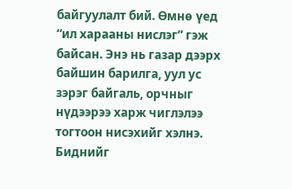байгуулалт бий. Өмнө үед “ил харааны нислэг” гэж байсан. Энэ нь газар дээрх байшин барилга, уул ус зэрэг байгаль, орчныг нүдээрээ харж чиглэлээ тогтоон нисэхийг хэлнэ. Биднийг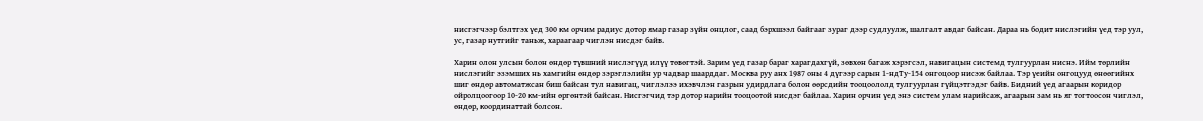нисгэгчээр бэлтгэх үед 300 км орчим радиус дотор ямар газар зүйн онцлог, саад бэрхшээл байгааг зураг дээр судлуулж, шалгалт авдаг байсан. Дараа нь бодит нислэгийн үед тэр уул, ус, газар нутгийг таньж, хараагаар чиглэн нисдэг байв.

Харин олон улсын болон өндөр түвшний нислэгүүд илүү төвөгтэй. Зарим үед газар бараг харагдахгүй, зөвхөн багаж хэрэгсэл, навигацын системд тулгуурлан ниснэ. Ийм төрлийн нислэгийг эзэмших нь хамгийн өндөр зэрэглэлийн ур чадвар шаарддаг. Москва руу анх 1987 оны 4 дүгээр сарын 1-ндТу-154 онгоцоор нисэж байлаа. Тэр үеийн онгоцууд өнөөгийнх шиг өндөр автоматжсан биш байсан тул навигац, чиглэлээ ихэвчлэн газрын удирдлага болон өөрсдийн тооцоололд тулгуурлан гүйцэтгэдэг байв. Бидний үед агаарын коридор ойролцоогоор 10-20 км-ийн өргөнтэй байсан. Нисгэгчид тэр дотор нарийн тооцоотой нисдэг байлаа. Харин орчин үед энэ систем улам нарийсаж, агаарын зам нь яг тогтоосон чиглэл, өндөр, координаттай болсон.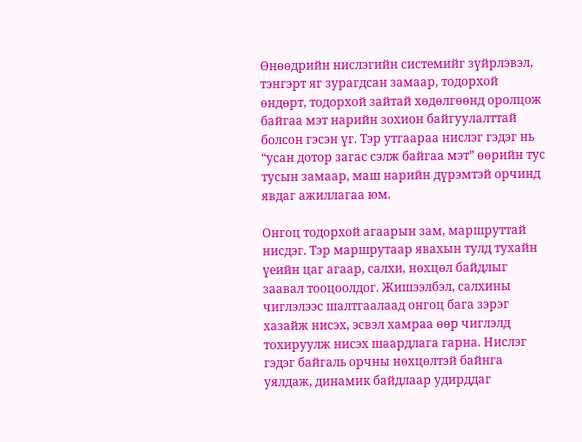Өнөөдрийн нислэгийн системийг зүйрлэвэл, тэнгэрт яг зурагдсан замаар, тодорхой өндөрт, тодорхой зайтай хөдөлгөөнд оролцож байгаа мэт нарийн зохион байгуулалттай болсон гэсэн үг. Тэр утгаараа нислэг гэдэг нь “усан дотор загас сэлж байгаа мэт” өөрийн тус тусын замаар, маш нарийн дүрэмтэй орчинд явдаг ажиллагаа юм.

Онгоц тодорхой агаарын зам, маршруттай нисдэг. Тэр маршрутаар явахын тулд тухайн үеийн цаг агаар, салхи, нөхцөл байдлыг заавал тооцоолдог. Жишээлбэл, салхины чиглэлээс шалтгаалаад онгоц бага зэрэг хазайж нисэх, эсвэл хамраа өөр чиглэлд тохируулж нисэх шаардлага гарна. Нислэг гэдэг байгаль орчны нөхцөлтэй байнга уялдаж, динамик байдлаар удирддаг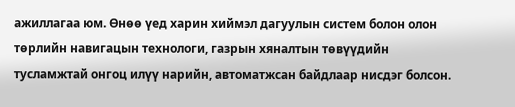ажиллагаа юм. Өнөө үед харин хиймэл дагуулын систем болон олон төрлийн навигацын технологи, газрын хяналтын төвүүдийн тусламжтай онгоц илүү нарийн, автоматжсан байдлаар нисдэг болсон.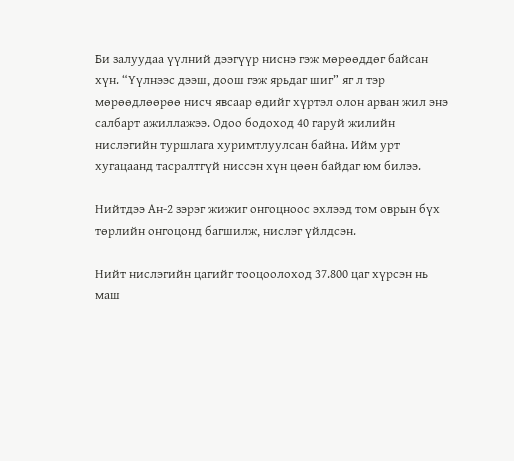Би залуудаа үүлний дээгүүр ниснэ гэж мөрөөддөг байсан хүн. “Үүлнээс дээш, доош гэж ярьдаг шиг” яг л тэр мөрөөдлөөрөө нисч явсаар өдийг хүртэл олон арван жил энэ салбарт ажиллажээ. Одоо бодоход 40 гаруй жилийн нислэгийн туршлага хуримтлуулсан байна. Ийм урт хугацаанд тасралтгүй ниссэн хүн цөөн байдаг юм билээ.

Нийтдээ Ан-2 зэрэг жижиг онгоцноос эхлээд том оврын бүх төрлийн онгоцонд багшилж, нислэг үйлдсэн.

Нийт нислэгийн цагийг тооцоолоход 37.800 цаг хүрсэн нь маш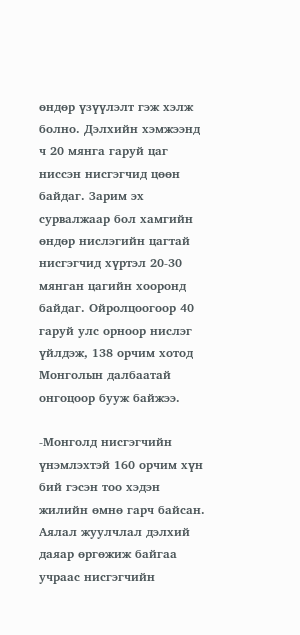өндөр үзүүлэлт гэж хэлж болно. Дэлхийн хэмжээнд ч 20 мянга гаруй цаг ниссэн нисгэгчид цөөн байдаг. Зарим эх сурвалжаар бол хамгийн өндөр нислэгийн цагтай нисгэгчид хүртэл 20-30 мянган цагийн хооронд байдаг. Ойролцоогоор 40 гаруй улс орноор нислэг үйлдэж, 138 орчим хотод Монголын далбаатай онгоцоор бууж байжээ.

-Монголд нисгэгчийн үнэмлэхтэй 160 орчим хүн бий гэсэн тоо хэдэн жилийн өмнө гарч байсан. Аялал жуулчлал дэлхий даяар өргөжиж байгаа учраас нисгэгчийн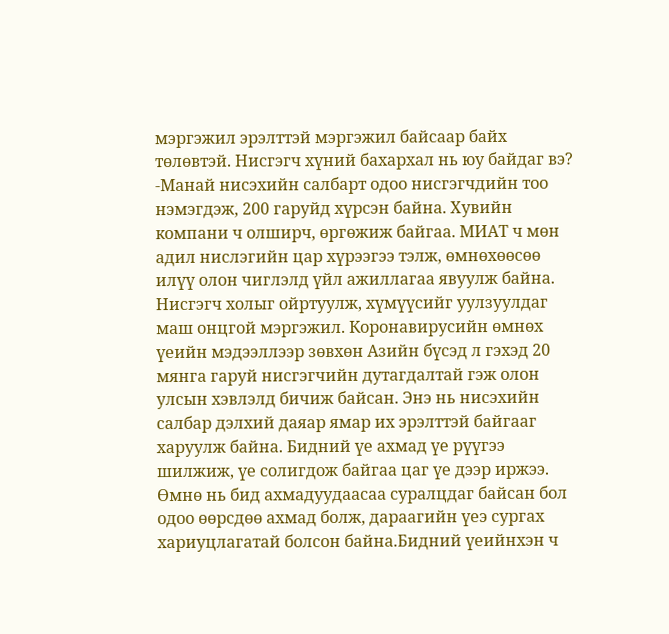мэргэжил эрэлттэй мэргэжил байсаар байх төлөвтэй. Нисгэгч хүний бахархал нь юу байдаг вэ?
-Манай нисэхийн салбарт одоо нисгэгчдийн тоо нэмэгдэж, 200 гаруйд хүрсэн байна. Хувийн компани ч олширч, өргөжиж байгаа. МИАТ ч мөн адил нислэгийн цар хүрээгээ тэлж, өмнөхөөсөө илүү олон чиглэлд үйл ажиллагаа явуулж байна. Нисгэгч холыг ойртуулж, хүмүүсийг уулзуулдаг маш онцгой мэргэжил. Коронавирусийн өмнөх үеийн мэдээллээр зөвхөн Азийн бүсэд л гэхэд 20 мянга гаруй нисгэгчийн дутагдалтай гэж олон улсын хэвлэлд бичиж байсан. Энэ нь нисэхийн салбар дэлхий даяар ямар их эрэлттэй байгааг харуулж байна. Бидний үе ахмад үе рүүгээ шилжиж, үе солигдож байгаа цаг үе дээр иржээ. Өмнө нь бид ахмадуудаасаа суралцдаг байсан бол одоо өөрсдөө ахмад болж, дараагийн үеэ сургах хариуцлагатай болсон байна.Бидний үеийнхэн ч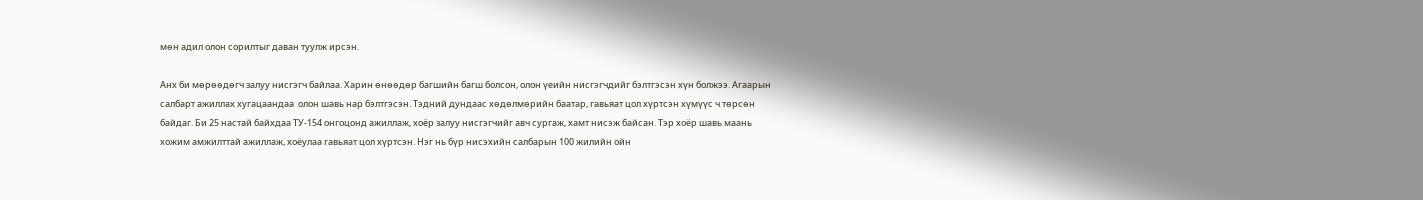мөн адил олон сорилтыг даван туулж ирсэн.

Анх би мөрөөдөгч залуу нисгэгч байлаа. Харин өнөөдөр багшийн багш болсон, олон үеийн нисгэгчдийг бэлтгэсэн хүн болжээ. Агаарын салбарт ажиллах хугацаандаа  олон шавь нар бэлтгэсэн. Тэдний дундаас хөдөлмөрийн баатар, гавьяат цол хүртсэн хүмүүс ч төрсөн байдаг. Би 25 настай байхдаа ТУ-154 онгоцонд ажиллаж, хоёр залуу нисгэгчийг авч сургаж, хамт нисэж байсан. Тэр хоёр шавь маань хожим амжилттай ажиллаж, хоёулаа гавьяат цол хүртсэн. Нэг нь бүр нисэхийн салбарын 100 жилийн ойн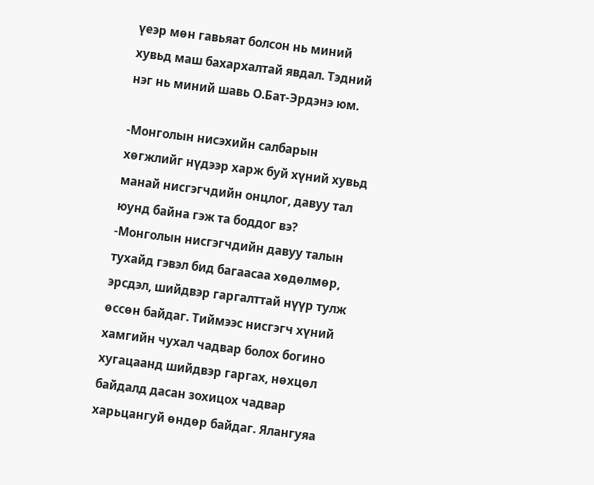үеэр мөн гавьяат болсон нь миний хувьд маш бахархалтай явдал. Тэдний нэг нь миний шавь О.Бат-Эрдэнэ юм.

-Монголын нисэхийн салбарын хөгжлийг нүдээр харж буй хүний хувьд манай нисгэгчдийн онцлог, давуу тал юунд байна гэж та боддог вэ?
-Монголын нисгэгчдийн давуу талын тухайд гэвэл бид багаасаа хөдөлмөр, эрсдэл, шийдвэр гаргалттай нүүр тулж өссөн байдаг. Тиймээс нисгэгч хүний хамгийн чухал чадвар болох богино хугацаанд шийдвэр гаргах, нөхцөл байдалд дасан зохицох чадвар харьцангуй өндөр байдаг. Ялангуяа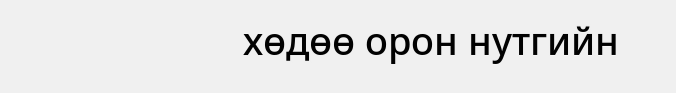хөдөө орон нутгийн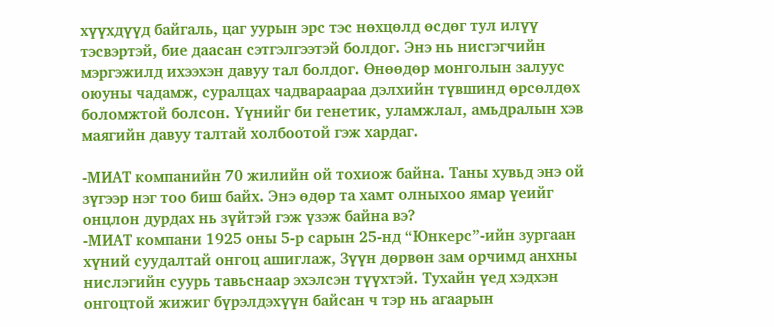хүүхдүүд байгаль, цаг уурын эрс тэс нөхцөлд өсдөг тул илүү тэсвэртэй, бие даасан сэтгэлгээтэй болдог. Энэ нь нисгэгчийн мэргэжилд ихээхэн давуу тал болдог. Өнөөдөр монголын залуус оюуны чадамж, суралцах чадвараараа дэлхийн түвшинд өрсөлдөх боломжтой болсон. Үүнийг би генетик, уламжлал, амьдралын хэв маягийн давуу талтай холбоотой гэж хардаг.

-МИАТ компанийн 70 жилийн ой тохиож байна. Таны хувьд энэ ой зүгээр нэг тоо биш байх. Энэ өдөр та хамт олныхоо ямар үеийг онцлон дурдах нь зүйтэй гэж үзэж байна вэ?
-МИАТ компани 1925 оны 5-р сарын 25-нд “Юнкерс”-ийн зургаан  хүний суудалтай онгоц ашиглаж, Зүүн дөрвөн зам орчимд анхны нислэгийн суурь тавьснаар эхэлсэн түүхтэй. Тухайн үед хэдхэн онгоцтой жижиг бүрэлдэхүүн байсан ч тэр нь агаарын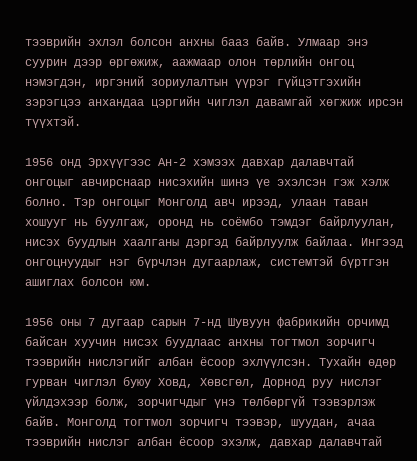тээврийн эхлэл болсон анхны бааз байв. Улмаар энэ суурин дээр өргөжиж, аажмаар олон төрлийн онгоц нэмэгдэн, иргэний зориулалтын үүрэг гүйцэтгэхийн зэрэгцээ анхандаа цэргийн чиглэл давамгай хөгжиж ирсэн түүхтэй.

1956 онд Эрхүүгээс Ан-2 хэмээх давхар далавчтай онгоцыг авчирснаар нисэхийн шинэ үе эхэлсэн гэж хэлж болно. Тэр онгоцыг Монголд авч ирээд, улаан таван хошууг нь буулгаж, оронд нь соёмбо тэмдэг байрлуулан, нисэх буудлын хаалганы дэргэд байрлуулж байлаа. Ингээд онгоцнуудыг нэг бүрчлэн дугаарлаж, системтэй бүртгэн ашиглах болсон юм.

1956 оны 7 дугаар сарын 7-нд Шувуун фабрикийн орчимд байсан хуучин нисэх буудлаас анхны тогтмол зорчигч тээврийн нислэгийг албан ёсоор эхлүүлсэн. Тухайн өдөр гурван чиглэл буюу Ховд, Хөвсгөл, Дорнод руу нислэг үйлдэхээр болж, зорчигчдыг үнэ төлбөргүй тээвэрлэж байв. Монголд тогтмол зорчигч тээвэр, шуудан, ачаа тээврийн нислэг албан ёсоор эхэлж, давхар далавчтай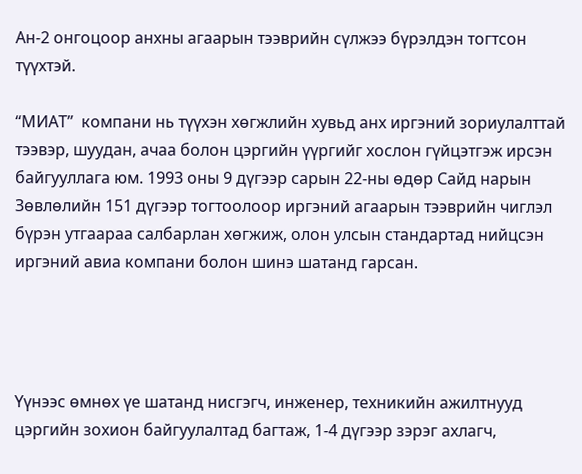Ан-2 онгоцоор анхны агаарын тээврийн сүлжээ бүрэлдэн тогтсон түүхтэй.

“МИАТ”  компани нь түүхэн хөгжлийн хувьд анх иргэний зориулалттай тээвэр, шуудан, ачаа болон цэргийн үүргийг хослон гүйцэтгэж ирсэн байгууллага юм. 1993 оны 9 дүгээр сарын 22-ны өдөр Сайд нарын Зөвлөлийн 151 дүгээр тогтоолоор иргэний агаарын тээврийн чиглэл бүрэн утгаараа салбарлан хөгжиж, олон улсын стандартад нийцсэн иргэний авиа компани болон шинэ шатанд гарсан.




Үүнээс өмнөх үе шатанд нисгэгч, инженер, техникийн ажилтнууд цэргийн зохион байгуулалтад багтаж, 1-4 дүгээр зэрэг ахлагч,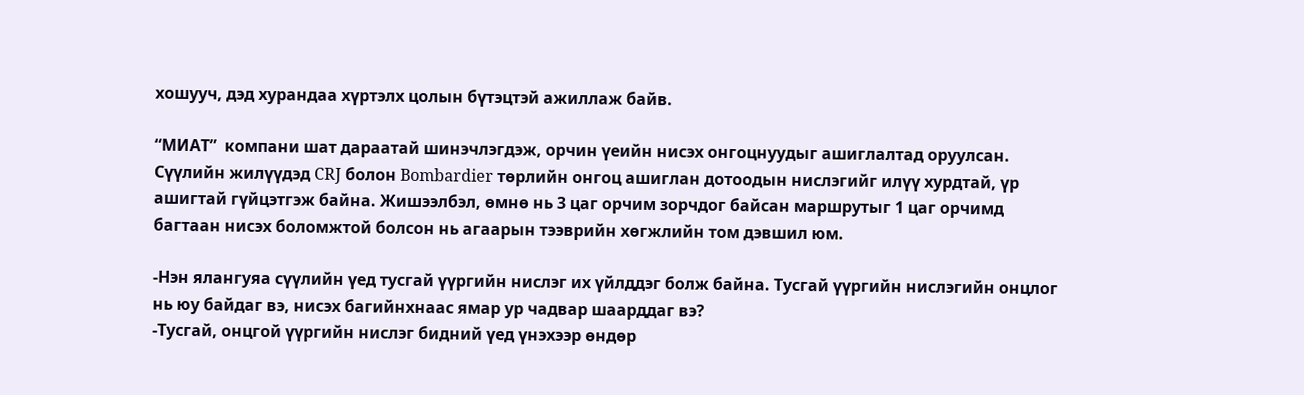хошууч, дэд хурандаа хүртэлх цолын бүтэцтэй ажиллаж байв.

“МИАТ”  компани шат дараатай шинэчлэгдэж, орчин үеийн нисэх онгоцнуудыг ашиглалтад оруулсан. Сүүлийн жилүүдэд CRJ болон Bombardier төрлийн онгоц ашиглан дотоодын нислэгийг илүү хурдтай, үр ашигтай гүйцэтгэж байна. Жишээлбэл, өмнө нь 3 цаг орчим зорчдог байсан маршрутыг 1 цаг орчимд багтаан нисэх боломжтой болсон нь агаарын тээврийн хөгжлийн том дэвшил юм.

-Нэн ялангуяа сүүлийн үед тусгай үүргийн нислэг их үйлддэг болж байна. Тусгай үүргийн нислэгийн онцлог нь юу байдаг вэ, нисэх багийнхнаас ямар ур чадвар шаарддаг вэ?
-Тусгай, онцгой үүргийн нислэг бидний үед үнэхээр өндөр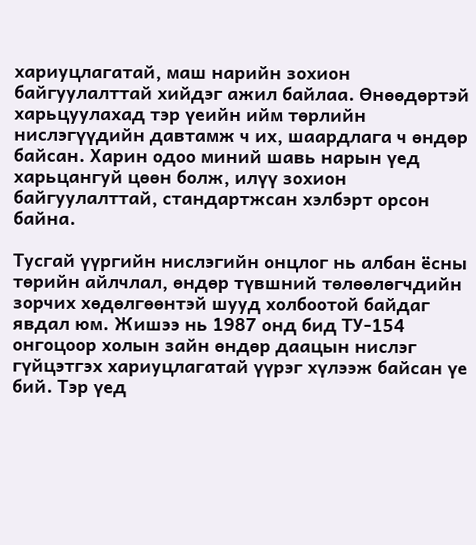хариуцлагатай, маш нарийн зохион байгуулалттай хийдэг ажил байлаа. Өнөөдөртэй харьцуулахад тэр үеийн ийм төрлийн нислэгүүдийн давтамж ч их, шаардлага ч өндөр байсан. Харин одоо миний шавь нарын үед харьцангуй цөөн болж, илүү зохион байгуулалттай, стандартжсан хэлбэрт орсон байна.

Тусгай үүргийн нислэгийн онцлог нь албан ёсны төрийн айлчлал, өндөр түвшний төлөөлөгчдийн зорчих хөдөлгөөнтэй шууд холбоотой байдаг явдал юм. Жишээ нь 1987 онд бид ТУ-154 онгоцоор холын зайн өндөр даацын нислэг гүйцэтгэх хариуцлагатай үүрэг хүлээж байсан үе бий. Тэр үед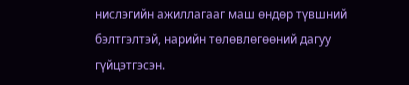нислэгийн ажиллагааг маш өндөр түвшний бэлтгэлтэй, нарийн төлөвлөгөөний дагуу гүйцэтгэсэн.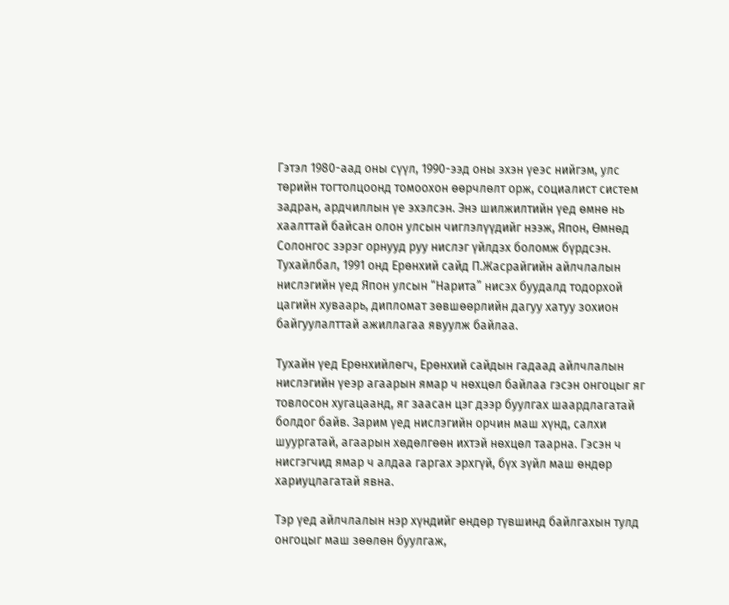Гэтэл 1980-аад оны сүүл, 1990-ээд оны эхэн үеэс нийгэм, улс төрийн тогтолцоонд томоохон өөрчлөлт орж, социалист систем задран, ардчиллын үе эхэлсэн. Энэ шилжилтийн үед өмнө нь хаалттай байсан олон улсын чиглэлүүдийг нээж, Япон, Өмнөд Солонгос зэрэг орнууд руу нислэг үйлдэх боломж бүрдсэн. Тухайлбал, 1991 онд Ерөнхий сайд П.Жасрайгийн айлчлалын нислэгийн үед Япон улсын “Нарита” нисэх буудалд тодорхой цагийн хуваарь, дипломат зөвшөөрлийн дагуу хатуу зохион байгуулалттай ажиллагаа явуулж байлаа.

Тухайн үед Ерөнхийлөгч, Ерөнхий сайдын гадаад айлчлалын нислэгийн үеэр агаарын ямар ч нөхцөл байлаа гэсэн онгоцыг яг товлосон хугацаанд, яг заасан цэг дээр буулгах шаардлагатай болдог байв. Зарим үед нислэгийн орчин маш хүнд, салхи шуургатай, агаарын хөдөлгөөн ихтэй нөхцөл таарна. Гэсэн ч нисгэгчид ямар ч алдаа гаргах эрхгүй, бүх зүйл маш өндөр хариуцлагатай явна.

Тэр үед айлчлалын нэр хүндийг өндөр түвшинд байлгахын тулд онгоцыг маш зөөлөн буулгаж,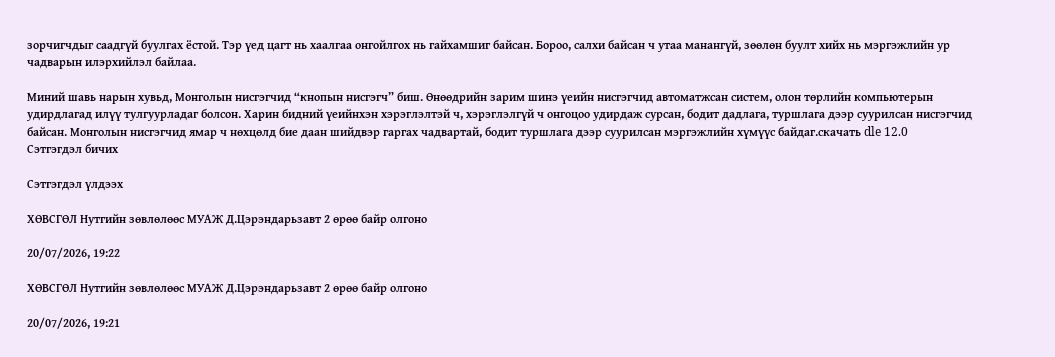зорчигчдыг саадгүй буулгах ёстой. Тэр үед цагт нь хаалгаа онгойлгох нь гайхамшиг байсан. Бороо, салхи байсан ч утаа манангүй, зөөлөн буулт хийх нь мэргэжлийн ур чадварын илэрхийлэл байлаа.

Миний шавь нарын хувьд, Монголын нисгэгчид “кнопын нисгэгч” биш. Өнөөдрийн зарим шинэ үеийн нисгэгчид автоматжсан систем, олон төрлийн компьютерын удирдлагад илүү тулгуурладаг болсон. Харин бидний үеийнхэн хэрэглэлтэй ч, хэрэглэлгүй ч онгоцоо удирдаж сурсан, бодит дадлага, туршлага дээр суурилсан нисгэгчид байсан. Монголын нисгэгчид ямар ч нөхцөлд бие даан шийдвэр гаргах чадвартай, бодит туршлага дээр суурилсан мэргэжлийн хүмүүс байдаг.скачать dle 12.0
Сэтгэгдэл бичих

Сэтгэгдэл үлдээх

ХӨВСГӨЛ Нутгийн зөвлөлөөс МУАЖ Д.Цэрэндарьзавт 2 өрөө байр олгоно

20/07/2026, 19:22

ХӨВСГӨЛ Нутгийн зөвлөлөөс МУАЖ Д.Цэрэндарьзавт 2 өрөө байр олгоно

20/07/2026, 19:21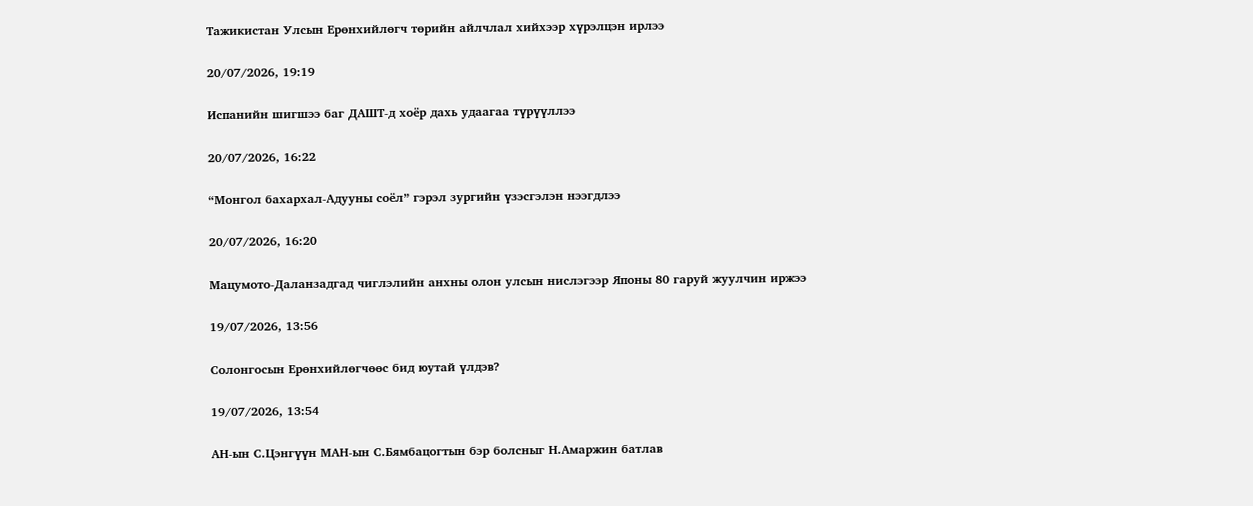Тажикистан Улсын Ерөнхийлөгч төрийн айлчлал хийхээр хүрэлцэн ирлээ

20/07/2026, 19:19

Испанийн шигшээ баг ДАШТ-д хоёр дахь удаагаа түрүүллээ

20/07/2026, 16:22

“Монгол бахархал-Адууны соёл” гэрэл зургийн үзэсгэлэн нээгдлээ

20/07/2026, 16:20

Мацумото-Даланзадгад чиглэлийн анхны олон улсын нислэгээр Японы 80 гаруй жуулчин иржээ

19/07/2026, 13:56

Солонгосын Ерөнхийлөгчөөс бид юутай үлдэв?

19/07/2026, 13:54

АН-ын С.Цэнгүүн МАН-ын С.Бямбацогтын бэр болсныг Н.Амаржин батлав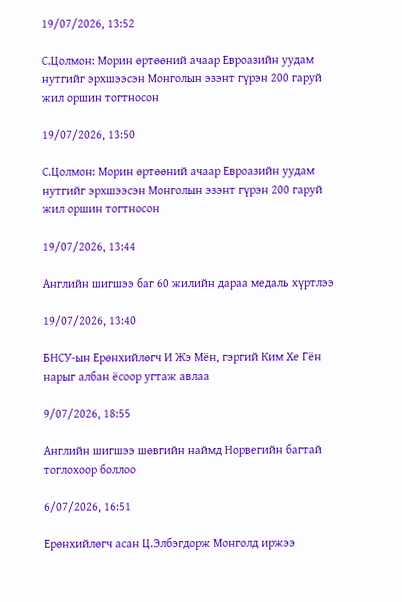19/07/2026, 13:52

С.Цолмон: Морин өртөөний ачаар Евроазийн уудам нутгийг эрхшээсэн Монголын эзэнт гүрэн 200 гаруй жил оршин тогтносон

19/07/2026, 13:50

С.Цолмон: Морин өртөөний ачаар Евроазийн уудам нутгийг эрхшээсэн Монголын эзэнт гүрэн 200 гаруй жил оршин тогтносон

19/07/2026, 13:44

Английн шигшээ баг 60 жилийн дараа медаль хүртлээ

19/07/2026, 13:40

БНСУ-ын Ерөнхийлөгч И Жэ Мён, гэргий Ким Хе Гён нарыг албан ёсоор угтаж авлаа

9/07/2026, 18:55

Английн шигшээ шөвгийн наймд Норвегийн багтай тоглохоор боллоо

6/07/2026, 16:51

Ерөнхийлөгч асан Ц.Элбэгдорж Монголд иржээ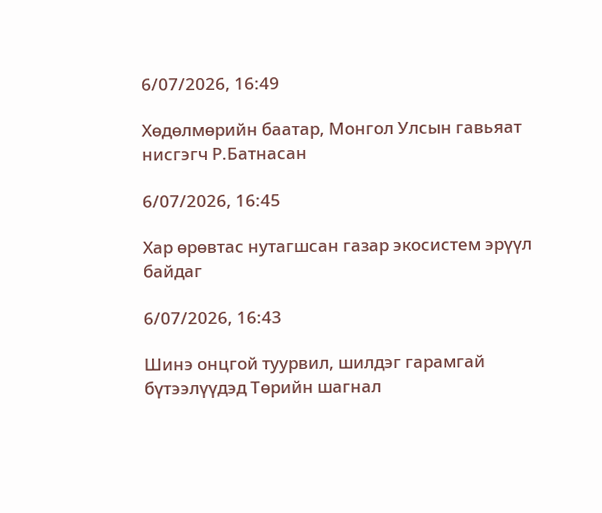6/07/2026, 16:49

Хөдөлмөрийн баатар, Монгол Улсын гавьяат нисгэгч Р.Батнасан

6/07/2026, 16:45

Хар өрөвтас нутагшсан газар экосистем эрүүл байдаг

6/07/2026, 16:43

Шинэ онцгой туурвил, шилдэг гарамгай бүтээлүүдэд Төрийн шагнал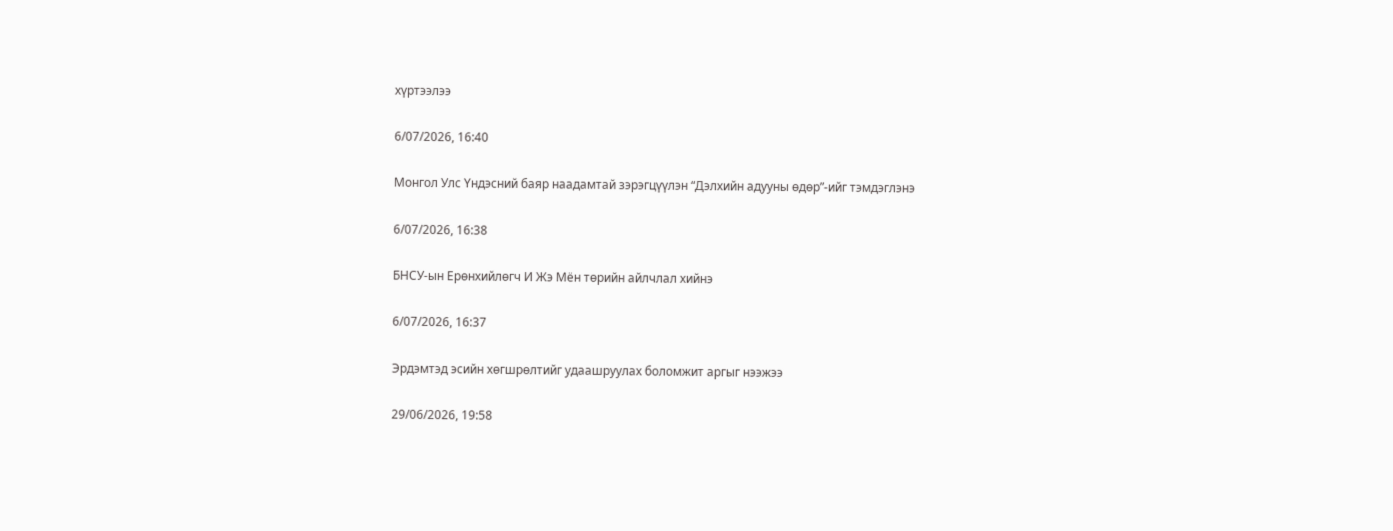хүртээлээ

6/07/2026, 16:40

Монгол Улс Үндэсний баяр наадамтай зэрэгцүүлэн “Дэлхийн адууны өдөр”-ийг тэмдэглэнэ

6/07/2026, 16:38

БНСУ-ын Ерөнхийлөгч И Жэ Мён төрийн айлчлал хийнэ

6/07/2026, 16:37

Эрдэмтэд эсийн хөгшрөлтийг удаашруулах боломжит аргыг нээжээ

29/06/2026, 19:58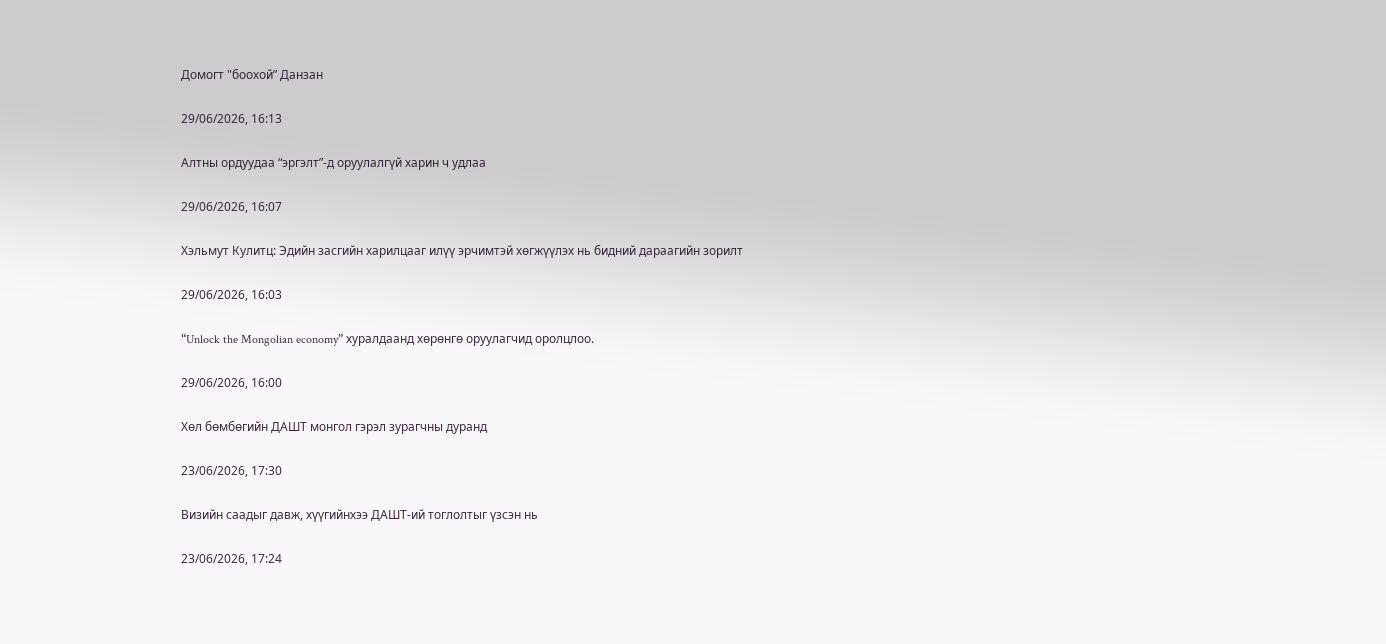Домогт "боохой” Данзан

29/06/2026, 16:13

Алтны ордуудаа “эргэлт”-д оруулалгүй харин ч удлаа

29/06/2026, 16:07

Хэльмут Кулитц: Эдийн засгийн харилцааг илүү эрчимтэй хөгжүүлэх нь бидний дараагийн зорилт

29/06/2026, 16:03

“Unlock the Mongolian economy” хуралдаанд хөрөнгө оруулагчид оролцлоо.

29/06/2026, 16:00

Хөл бөмбөгийн ДАШТ монгол гэрэл зурагчны дуранд

23/06/2026, 17:30

Визийн саадыг давж, хүүгийнхээ ДАШТ-ий тоглолтыг үзсэн нь

23/06/2026, 17:24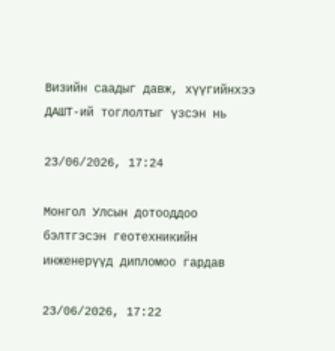Визийн саадыг давж, хүүгийнхээ ДАШТ-ий тоглолтыг үзсэн нь

23/06/2026, 17:24

Монгол Улсын дотооддоо бэлтгэсэн геотехникийн инженерүүд дипломоо гардав

23/06/2026, 17:22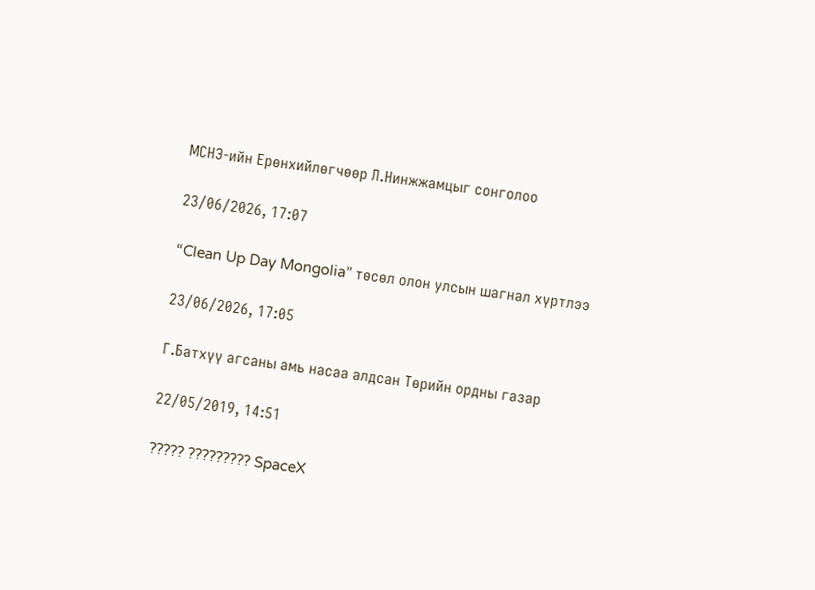МСНЭ-ийн Ерөнхийлөгчөөр Л.Нинжжамцыг сонголоо

23/06/2026, 17:07

“Clean Up Day Mongolia” төсөл олон улсын шагнал хүртлээ

23/06/2026, 17:05

Г.Батхүү агсаны амь насаа алдсан Төрийн ордны газар

22/05/2019, 14:51

????? ????????? SpaceX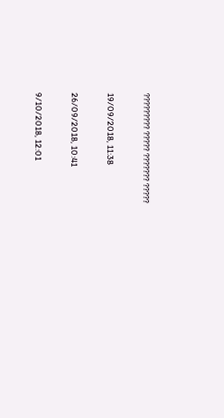????????? ????? ??????? ?????

19/09/2018, 11:38

26/09/2018, 10:41

9/10/2018, 12:01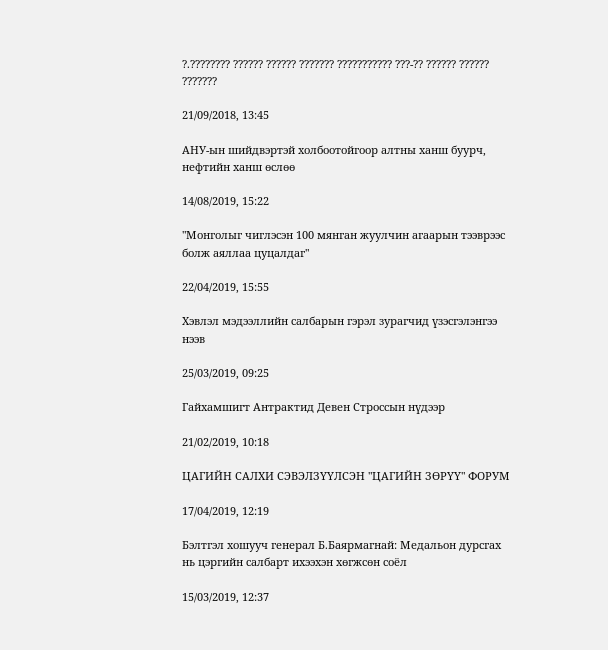?.???????? ?????? ?????? ??????? ??????????? ???-?? ?????? ?????? ???????

21/09/2018, 13:45

АНУ-ын шийдвэртэй холбоотойгоор алтны ханш буурч, нефтийн ханш өслөө

14/08/2019, 15:22

"Монголыг чиглэсэн 100 мянган жуулчин агаарын тээврээс болж аяллаа цуцалдаг"

22/04/2019, 15:55

Хэвлэл мэдээллийн салбарын гэрэл зурагчид үзэсгэлэнгээ нээв

25/03/2019, 09:25

Гайхамшигт Антрактид Девен Строссын нүдээр

21/02/2019, 10:18

ЦАГИЙН САЛХИ СЭВЭЛЗҮҮЛСЭН "ЦАГИЙН ЗӨРҮҮ" ФОРУМ

17/04/2019, 12:19

Бэлтгэл хошууч генерал Б.Баярмагнай: Медальон дурсгах нь цэргийн салбарт ихээхэн хөгжсөн соёл

15/03/2019, 12:37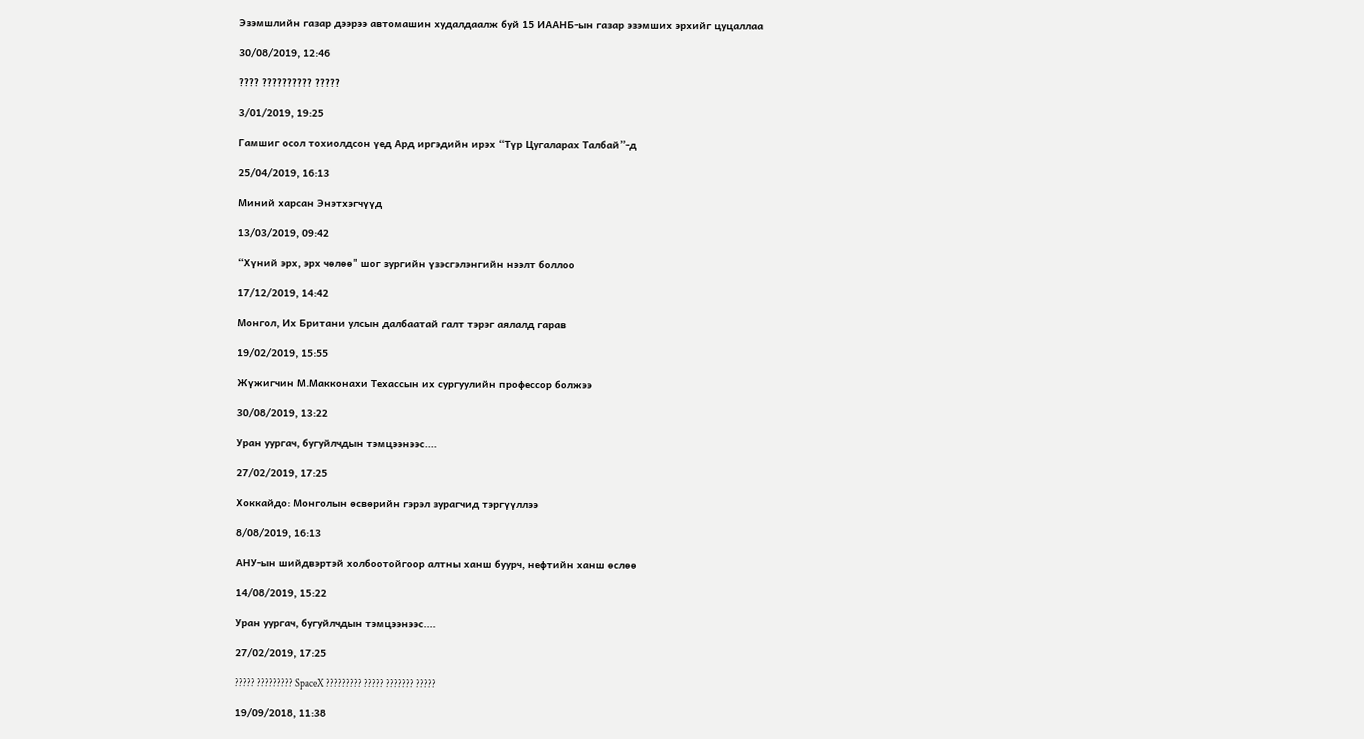Эзэмшлийн газар дээрээ автомашин худалдаалж буй 15 ИААНБ-ын газар эзэмших эрхийг цуцаллаа

30/08/2019, 12:46

???? ?????????? ?????

3/01/2019, 19:25

Гамшиг осол тохиолдсон үед Ард иргэдийн ирэх “Түр Цугаларах Талбай”-д

25/04/2019, 16:13

Миний харсан Энэтхэгчүүд

13/03/2019, 09:42

“Хүний эрх, эрх чөлөө" шог зургийн үзэсгэлэнгийн нээлт боллоо

17/12/2019, 14:42

Монгол, Их Британи улсын далбаатай галт тэрэг аялалд гарав

19/02/2019, 15:55

Жүжигчин М.Макконахи Техассын их сургуулийн профессор болжээ

30/08/2019, 13:22

Уран уургач, бугуйлчдын тэмцээнээс....

27/02/2019, 17:25

Хоккайдо: Монголын өсвөрийн гэрэл зурагчид тэргүүллээ

8/08/2019, 16:13

АНУ-ын шийдвэртэй холбоотойгоор алтны ханш буурч, нефтийн ханш өслөө

14/08/2019, 15:22

Уран уургач, бугуйлчдын тэмцээнээс....

27/02/2019, 17:25

????? ????????? SpaceX ????????? ????? ??????? ?????

19/09/2018, 11:38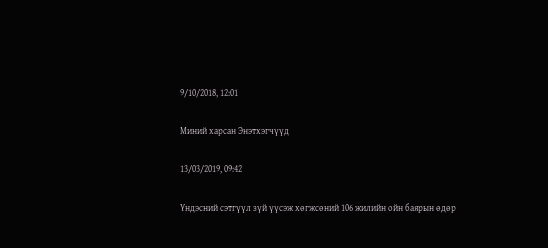9/10/2018, 12:01

Миний харсан Энэтхэгчүүд

13/03/2019, 09:42

Үндэсний сэтгүүл зүй үүсэж хөгжсөний 106 жилийн ойн баярын өдөр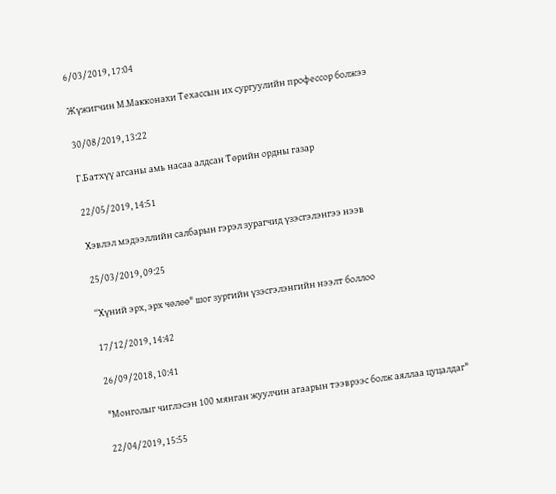6/03/2019, 17:04

Жүжигчин М.Макконахи Техассын их сургуулийн профессор болжээ

30/08/2019, 13:22

Г.Батхүү агсаны амь насаа алдсан Төрийн ордны газар

22/05/2019, 14:51

Хэвлэл мэдээллийн салбарын гэрэл зурагчид үзэсгэлэнгээ нээв

25/03/2019, 09:25

“Хүний эрх, эрх чөлөө" шог зургийн үзэсгэлэнгийн нээлт боллоо

17/12/2019, 14:42

26/09/2018, 10:41

"Монголыг чиглэсэн 100 мянган жуулчин агаарын тээврээс болж аяллаа цуцалдаг"

22/04/2019, 15:55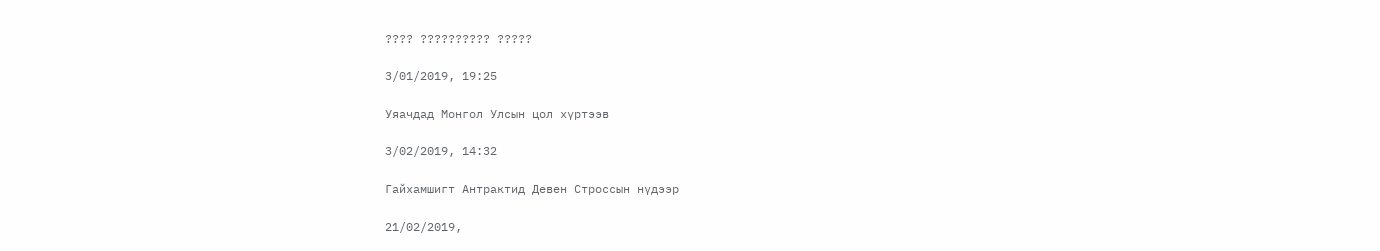???? ?????????? ?????

3/01/2019, 19:25

Уяачдад Монгол Улсын цол хүртээв

3/02/2019, 14:32

Гайхамшигт Антрактид Девен Строссын нүдээр

21/02/2019,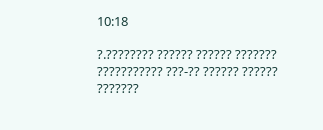10:18

?.???????? ?????? ?????? ??????? ??????????? ???-?? ?????? ?????? ???????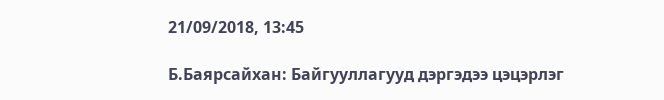21/09/2018, 13:45

Б.Баярсайхан: Байгууллагууд дэргэдээ цэцэрлэг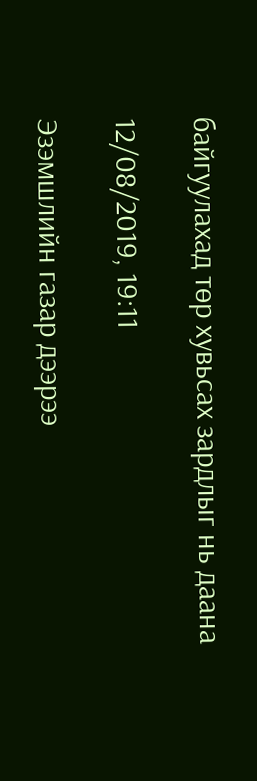байгуулахад төр хувьсах зардлыг нь даана

12/08/2019, 19:11

Эзэмшлийн газар дээрээ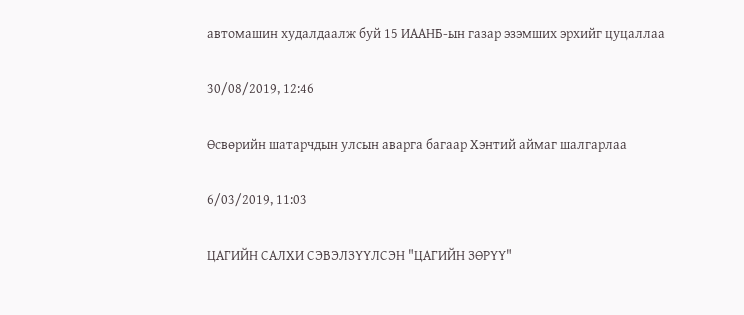автомашин худалдаалж буй 15 ИААНБ-ын газар эзэмших эрхийг цуцаллаа

30/08/2019, 12:46

Өсвөрийн шатарчдын улсын аварга багаар Хэнтий аймаг шалгарлаа

6/03/2019, 11:03

ЦАГИЙН САЛХИ СЭВЭЛЗҮҮЛСЭН "ЦАГИЙН ЗӨРҮҮ"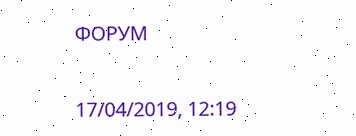ФОРУМ

17/04/2019, 12:19